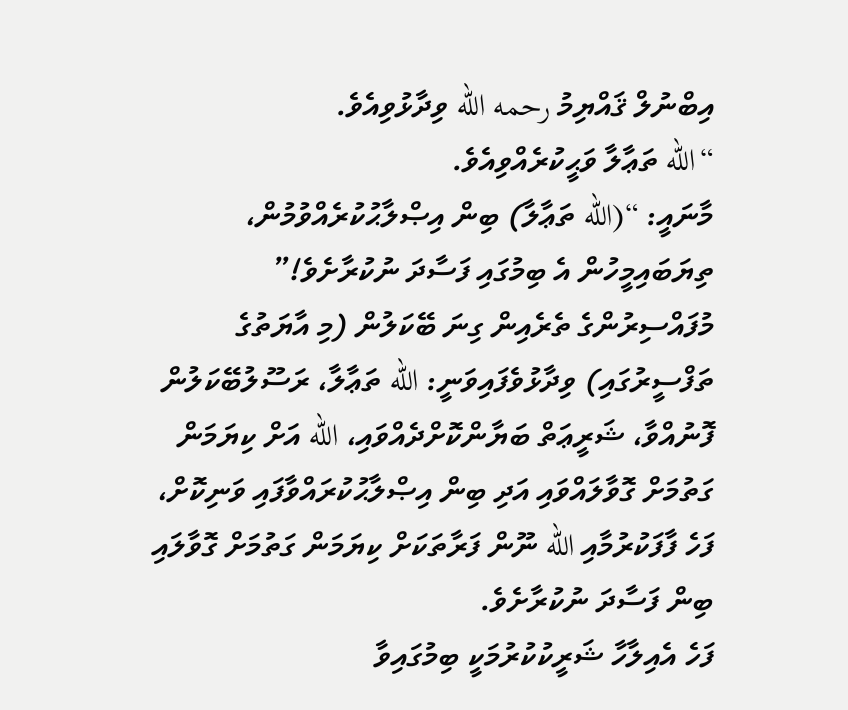އިބްނުލް ޤައްޔިމު رحمه الله ވިދާޅުވިއެވެ.
“الله ތަޢާލާ ވަޙީކުރެއްވިއެވެ.
މާނައީ: “(الله ތަޢާލާ) ބިން އިޞްލާޙުކުރެއްވުމުން، ތިޔަބައިމީހުން އެ ބިމުގައި ފަސާދަ ނުކުރާށެވެ!”
މުފައްސިރުންގެ ތެރެއިން ގިނަ ބޭކަލުން (މި އާޔަތުގެ ތަފްސީރުގައި) ވިދާޅުވެފައިވަނީ: الله ތަޢާލާ، ރަސޫލުބޭކަލުން ފޮނުއްވާ، ޝަރީޢަތް ބަޔާންކޮށްދެއްވައި، الله އަށް ކިޔަމަން ގަތުމަށް ގޮވާލައްވައި އަދި ބިން އިޞްލާޙުކުރައްވާފައި ވަނިކޮށް، ފަހެ ފާފަކުރުމާއި الله ނޫން ފަރާތަކަށް ކިޔަމަން ގަތުމަށް ގޮވާލައި ބިން ފަސާދަ ނުކުރާށެވެ.
ފަހެ އެއިލާހާ ޝަރީކުކުރުމަކީ ބިމުގައިވާ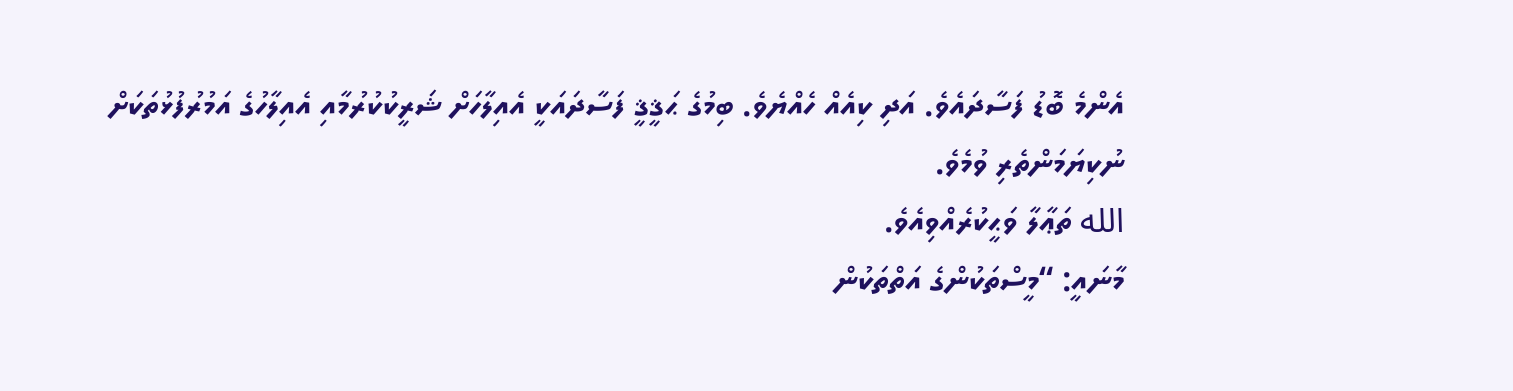އެންމެ ބޮޑު ފަސާދައެވެ. އަދި ކިއެއް ހެއްޔެވެ. ބިމުގެ ޙަޤީޤީ ފަސާދައަކީ އެއިލާހަށް ޝަރީކުކުރުމާއި އެއިލާހުގެ އަމުރުފުޅުތަކަށް ނުކިޔަމަންތެރި ވުމެވެ.
الله ތަޢާލާ ވަޙީކުރެއްވިއެވެ.
މާނައީ: “މީސްތަކުންގެ އަތްތަކުން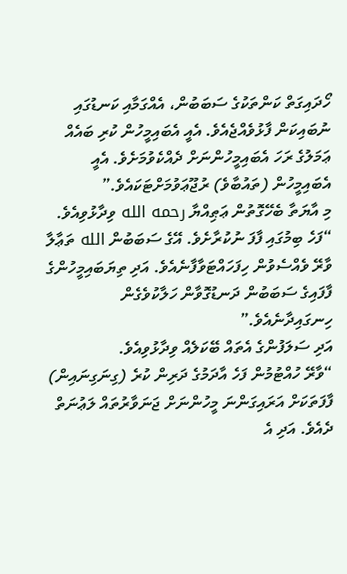ހޯދައިގަތް ކަންތަކުގެ ސަބަބުން، އެއްގަމާއި ކަނޑުގައި ނުބައިކަން ފާޅުވެއްޖެއެވެ. އެއީ އެބައިމީހުން ކުރި ބައެއް ޢަމަލުގެ ރަހަ އެބައިމީހުންނަށް ދެއްކެވުމަށެވެ. އެއީ އެބައިމީހުން (ތައުބާވެ) ރުޖޫޢަވުމަށްޓަކައެވެ.”
މި އާޔަތާ ބެހޭގޮތުން ޢަޠިއްޔާ رحمه الله ވިދާޅުވިއެވެ.
“ފަހެ ބިމުގައި ފާފަ ނުކުރާށެވެ. އޭގެ ސަބަބުން الله ތަޢާލާ ވާރޭ ވެއްސެވުން ހިފަހައްޓަވާފާނެއެވެ. އަދި ތިޔަބައިމީހުންގެ ފާފައިގެ ސަބަބުން ދަނޑުގޮވާން ހަލާކުވެގެން ހިނގައިދާނެއެވެ.”
އަދި ސަލަފުންގެ އެތައް ބޭކަލެއް ވިދާޅުވިއެވެ.
“ވާރޭ ހުއްޓުމުން ފަހެ އާދަމުގެ ދަރިން ކުރެ (ގިނަގިނައިން) ފާފަތަކަށް އަރައިގަންނަ މީހުންނަށް ޖަނަވާރުތައް ލަޢުނަތް ދެއެވެ. އަދި އެ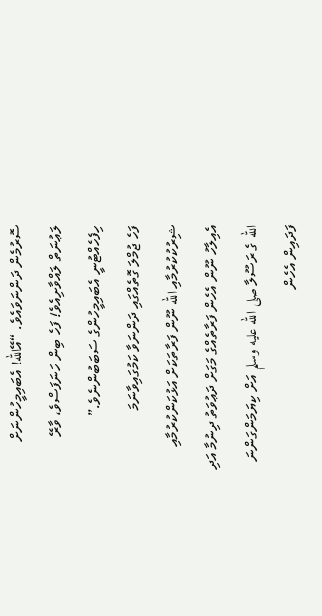ސޮރުމެން ދަންނަވައެވެ. “އޭالله! އެބައިމީހުންނަށް ލަޢުނަތް ލައްވާށިއެވެ! ފަހެ ބިން ހަނަފަސްވެ، ވާރޭ ހިފެހެއްޓުނީ އެބައިމީހުންގެ ސަބަބުންނެވެ.”
ފަހެ ޖުމްލަ ގޮތެއްގައި ދަންނަވާ ކަމުގައިވާނަމަ ޝިރުކުކުރުމާއި الله ނޫން ފަރާތަކަށް އަޅުކަންކުރުމާއި އެއިލާހު ނޫން އެހެން ފަރާތެއްގެ މަގަށް ދަޢުވަތު ދިނުމާ އަދި الله ގެ ރަސޫލާ صلى الله عليه وسلم އަށް ކިޔަމަންގަންނަ ފަދައިން އެހެން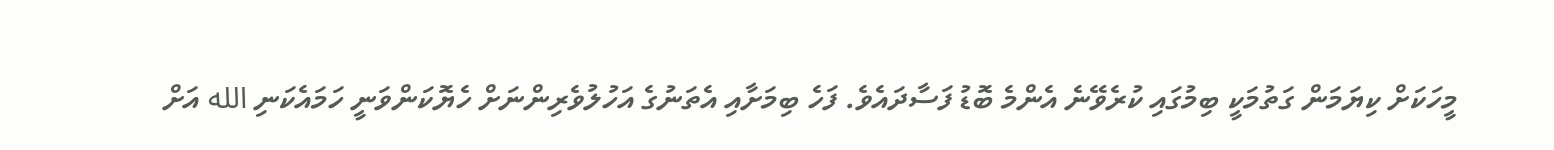މީހަކަށް ކިޔަމަން ގަތުމަކީ ބިމުގައި ކުރެވޭނެ އެންމެ ބޮޑު ފަސާދައެވެ. ފަހެ ބިމަށާއި އެތަނުގެ އަހުލުވެރިންނަށް ހެޔޮކަންވަނީ ހަމައެކަނި الله އަށް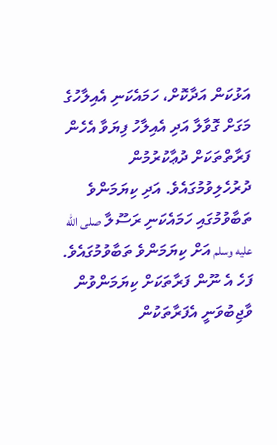އަޅުކަން އަދާކޮށް، ހަމައެކަނި އެއިލާހުގެ މަގަށް ގޮވާލާ އަދި އެއިލާހު ފިޔަވާ އެހެން ފަރާތްތަކަށް ދުޢާކުރުމުން ދުރުހެލިވުމުގައެވެ. އަދި ކިޔަމަންވެ ތަބާވުމުގައި ހަމައެކަނި ރަސޫލާ صلى الله عليه وسلم އަށް ކިޔަމަންވެ ތަބާވުމުގައެވެ.
ފަހެ އެ ނޫން ފަރާތަކަށް ކިޔަމަންވުން ވާޖިބުވަނީ އެފަރާތަކުން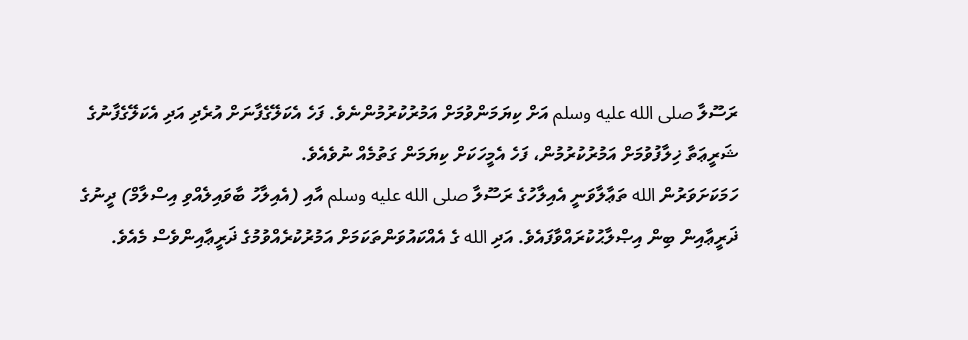ރަސޫލާ صلى الله عليه وسلم އަށް ކިޔަމަންވުމަށް އަމުރުކުރުމުންނެވެ. ފަހެ އެކަލޭގެފާނަށް އުރެދި އަދި އެކަލޭގެފާނުގެ ޝަރީޢަތާ ޚިލާފުވުމަށް އަމުރުކުރުމުން، ފަހެ އެމީހަކަށް ކިޔަމަން ގަތުމެއް ނުވެއެވެ.
ހަމަކަށަވަރުން الله ތަޢާލާވަނީ އެއިލާހުގެ ރަސޫލާ صلى الله عليه وسلم އާއި (އެއިލާހު ބާވައިލެއްވި އިސްލާމް) ދީނުގެ ޛަރީޢާއިން ބިން އިޞްލާޙުކުރައްވާފައެވެ. އަދި الله ގެ އެއްކައުވަންތަކަމަށް އަމުރުކުރެއްވުމުގެ ޛަރީޢާއިންވެސް މެއެވެ.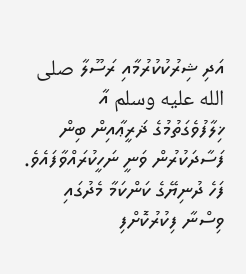އަދި ޝިރުކުކުރުމާއި ރަސޫލާ صلى الله عليه وسلم އާ ޚިލާފުވެގަތުމުގެ ޛަރީޢާއިން ބިން ފަސާދަކުރުން ވަނީ ނަހީކުރައްވާފައެވެ.
ފަހެ ދުނިޔޭގެ ކަންކަމާ މެދުގައި ވިސްނާ ފިކުރުކޮށްފި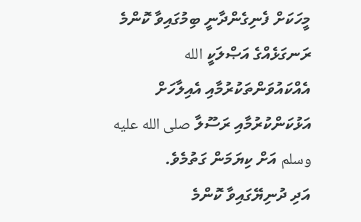މީހަކަށް ފެނިގެންދާނީ ބިމުގައިވާ ކޮންމެ ރަނގަޅެއްގެ އަޞްލަކީ الله އެއްކައުވަންތަކުރުމާއި އެއިލާހަށް އަޅުކަންކުރުމާއި ރަސޫލާ صلى الله عليه وسلم އަށް ކިޔަމަން ގަތުމެވެ.
އަދި ދުނިޔޭގައިވާ ކޮންމެ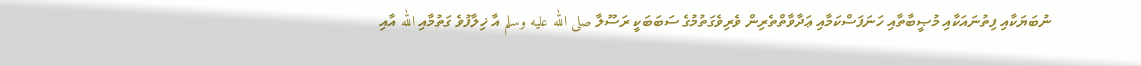ނުބަޔަކާއި ފިތުނައަކާއި މުޞީބާތާއި ހަނަފަސްކަމާއި ޢަދާވާތްތެރިން ވެރިވެގަތުމުގެ ސަބަބަކީ ރަސޫލާ صلى الله عليه وسلم އާ ޚިލާފުވެ ގަތުމާއި الله އާއި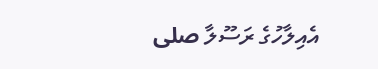އެއިލާހުގެ ރަސޫލާ صلى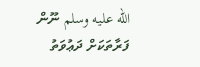الله عليه وسلم ނޫން ފަރާތަކަށް ދަޢުވަތު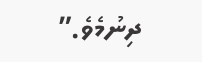ދިނުމެވެ.”